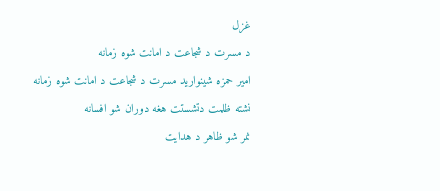غزل
د مسرت د شجاعت د امانت شوه زمانه
امیر حمزه شینوارید مسرت د شجاعت د امانت شوه زمانه
نشته ظلمت دتشستت هغه دوران شو افسانه
نمر شو ظاهر د هدايت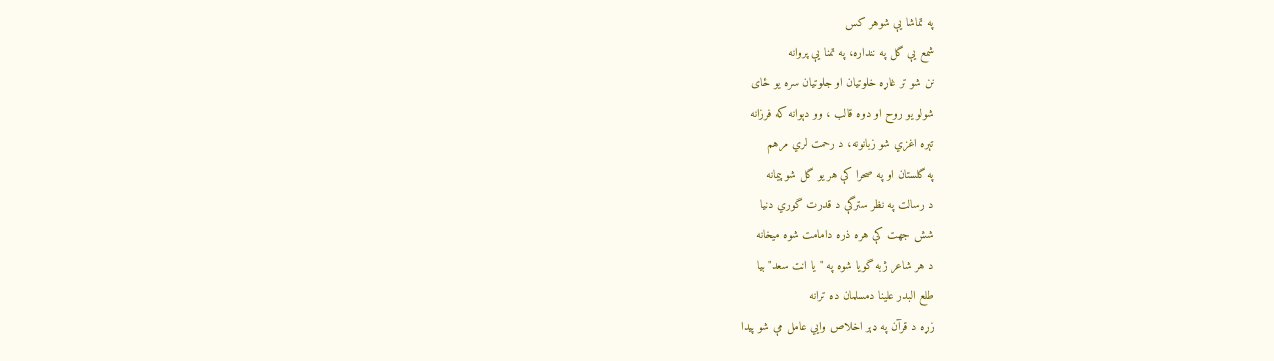په تماشا يې شوهر کس
شمع يې گل په ننداره، په تمنا يې پروانه
نن شو تر غاړه خلوتيان او جلوتيان سره يو ځای
شولو يو روح او دوه قالب ، وو دېوانه که فرزانه
تېره اغزي شو زبانونه، د رحمت لري مرهم
په گلستان او په صحرا کې هر يو گل شو پيمانه
د رسالت په نظر سترگې د قدرت گوري دنيا
شش جهت کې هره ذره دامامت شوه ميخانه
د هر شاعر ژبه گويا شوه په "يا انت سعد" بيا
طلع البدر علينا دمسلمان ده ترانه
زړه د قرآن په ډېر اخلاص وايي عامل مې شو پيدا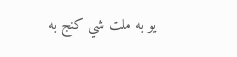يو به ملت شي کنج به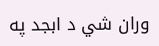وران شي د ابجد په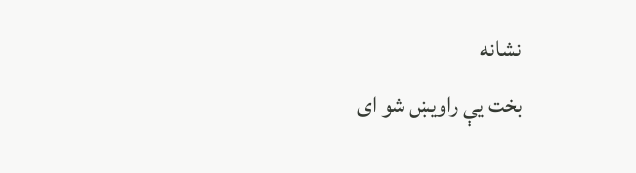نشانه
بخت يې راويښ شو ای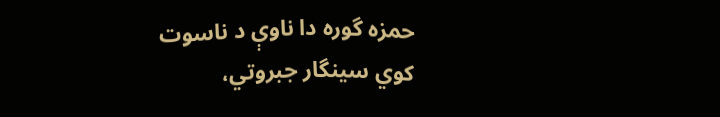حمزه گوره دا ناوې د ناسوت
کوي سينگار جبروتي،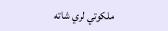ملکوتي لري شاته